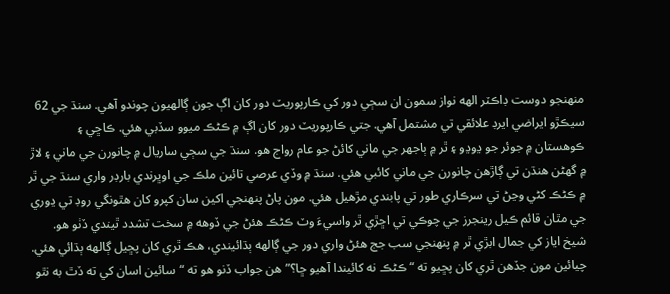منهنجو دوست ڊاڪٽر الهه نواز سمون ان سڄي دور کي ڪارپوريٽ دور کان اڳ جون ڳالهيون چوندو آهي. سنڌ جي 62 سيڪڙو ايراضي ايرڊ علائقي تي مشتمل آهي. جتي ڪارپوريٽ دور کان اڳ ۾ ڪڻڪ ميوو سڏبي هئي. ڪاڇي ۽ ڪوهستان ۾ جوئر جو ڍوڍو ۽ ٿر ۾ ٻاجهر جي ماني کائڻ جو عام رواج هو. سنڌ جي سڄي ساريال ۾ چانورن جي ماني ۽ لاڙ ۾ گهڻن هنڌن تي ڳاڙهن چانورن جي ماني کائبي هئي. سنڌ ۾ وڏي عرصي تائين ملڪ جي اوڀرندي بارڊر واري سنڌ جي ٿر ۾ ڪڻڪ کڻي وڃڻ تي سرڪاري طور تي پابندي مڙهيل هئي. مون پاڻ پنهنجي اکين سان کپرو کان هٿونگي روڊ تي ڍوري جي مٿان قائم ڪيل رينجرز جي چوڪي تي اڇڙي ٿر واسيءَ وٽ ڪڻڪ هئڻ جي ڏوهه ۾ سخت تشدد ٿيندي ڏٺو هو.
شيخ اياز کي جمال ابڙي ٿر ۾ پنهنجي سب جج هئڻ واري دور جي ڳالهه ٻڌائيندي، هڪ ٿري کان پڇيل ڳالهه ٻڌائي هئي. چيائين مون جڏهن ٿري کان پڇيو ته “ڪڻڪ نه کائيندا آهيو ڇا؟” هن جواب ڏنو هو ته “سائين اسان کي ته ڏٿ به نٿو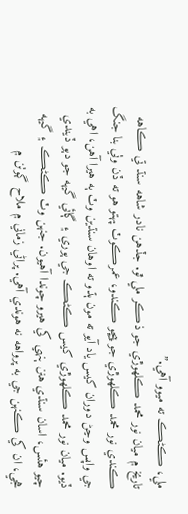ملي، ڪڻڪ ته ميوو آهي.”
تاريخ ۾ ميان نور محمد ڪلهوڙي جو ذڪر ملي ٿو. جڏهن نادر شاهه سنڌ تي ڪاهه ڪندي نور محمد ڪلهوڙي جو پيڇو ڪندو، عمرڪوٽ پهتو هو ته ڏن وٺي بنا جنگ جي واپس وڃڻ دوران کيس ياد آيو ته مون ٻڌو ته اوهان سنڌين وٽ ٻه هيرا آهن، اهي به ڏيو. ميان نور محمد ڪلهوڙي کيس ڪڻڪ جي ٻوري ۽ ڳائي گيهه جو دٻو ڏيندي چيو هئس، اسان سنڌي هنن ٻنهي کي هيرو چوندا آهيون. جنهن وٽ ڪڻڪ ۽ گيهه هجي، ان کي ڪنهن جي به پرواهه نه هوندي آهي. پراڻي زماني ۾ ملاح ڳوٺن ۾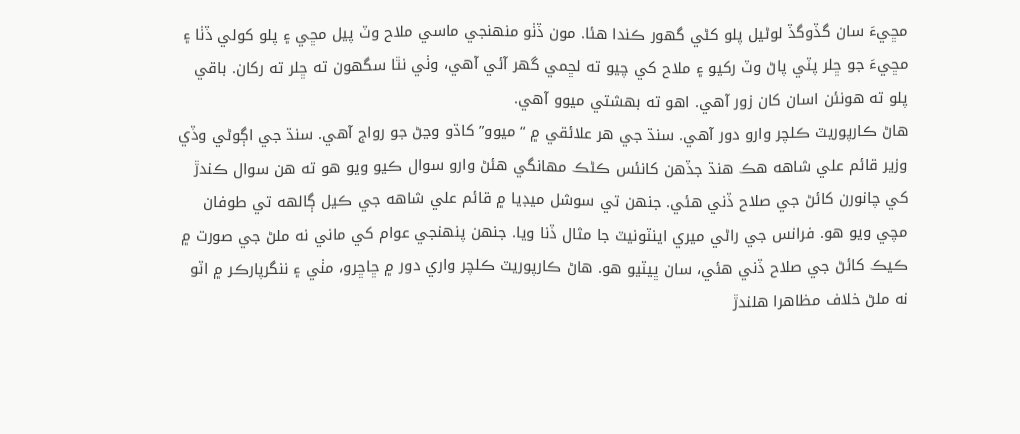مڇيءَ سان گڏوگڏ لوڻيل پلو کڻي گهور ڪندا هئا. مون ڏٺو منهنجي ماسي ملاح وٽ پيل مڇي ۽ پلو کولي ڏٺا ۽ مڇيءَ جو ڇلر پٽي پاڻ وٽ رکيو ۽ ملاح کي چيو ته لڇمي گهر آئي آهي، وٺي نٿا سگهون ته ڇلر ته رکان. باقي پلو ته هونئن اسان کان زور آهي. اهو ته بهشتي ميوو آهي.
هاڻ ڪارپوريٽ ڪلچر وارو دور آهي. سنڌ جي هر علائقي ۾ “ميوو” کاڌو وڃڻ جو رواج آهي. سنڌ جي اڳوڻي وڏي وزير قائم علي شاهه هڪ هنڌ جڏهن کانئس ڪڻڪ مهانگي هئڻ وارو سوال ڪيو ويو هو ته هن سوال ڪندڙ کي چانورن کائڻ جي صلاح ڏني هئي. جنهن تي سوشل ميڊيا ۾ قائم علي شاهه جي ڪيل ڳالهه تي طوفان مچي ويو هو. فرانس جي راڻي ميري اينٽونيٽ جا مثال ڏنا ويا. جنهن پنهنجي عوام کي ماني نه ملڻ جي صورت ۾ ڪيڪ کائڻ جي صلاح ڏني هئي، سان ڀيٽيو هو. هاڻ ڪارپوريٽ ڪلچر واري دور ۾ ڇاڇرو، مٺي ۽ ننگرپارڪر ۾ اٽو نه ملڻ خلاف مظاهرا هلندڙ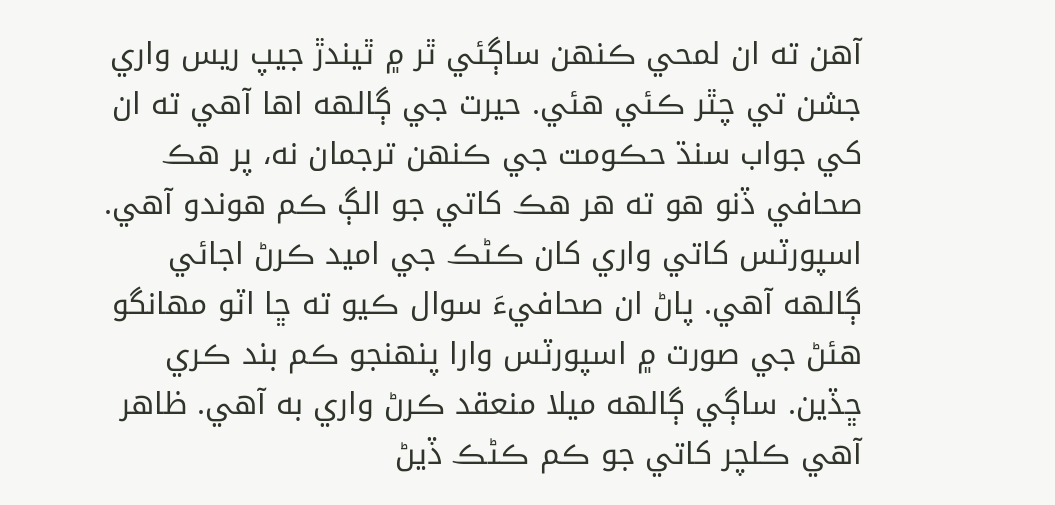آهن ته ان لمحي ڪنهن ساڳئي ٿر ۾ ٿيندڙ جيپ ريس واري جشن تي چٿر ڪئي هئي. حيرت جي ڳالهه اها آهي ته ان کي جواب سنڌ حڪومت جي ڪنهن ترجمان نه، پر هڪ صحافي ڏنو هو ته هر هڪ کاتي جو الڳ ڪم هوندو آهي. اسپورٽس کاتي واري کان ڪڻڪ جي اميد ڪرڻ اجائي ڳالهه آهي. پاڻ ان صحافيءَ سوال ڪيو ته ڇا اٽو مهانگو هئڻ جي صورت ۾ اسپورٽس وارا پنهنجو ڪم بند ڪري ڇڏين. ساڳي ڳالهه ميلا منعقد ڪرڻ واري به آهي. ظاهر آهي ڪلچر کاتي جو ڪم ڪڻڪ ڏيڻ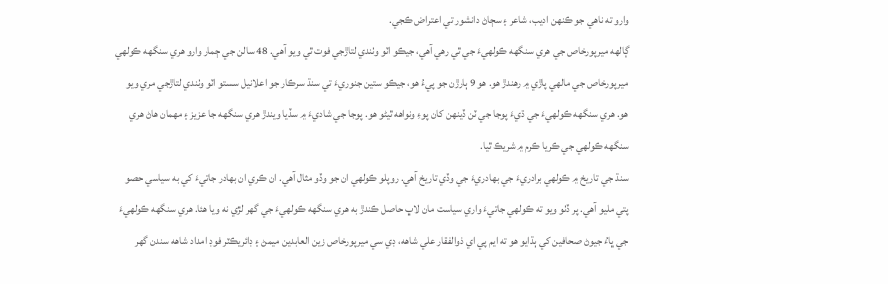وارو ته ناهي جو ڪنهن اديب، شاعر ۽ سڄاڻ دانشور تي اعتراض ڪجي.
ڳالهه ميرپورخاص جي هري سنگهه ڪولهيءَ جي ٿي رهي آهي، جيڪو اٽو وٺندي لتاڙجي فوت ٿي ويو آهي. 48 سالن جي ڄمار وارو هري سنگهه ڪولهي ميرپورخاص جي مالهي پاڙي ۾ رهندڙ هو. هو 9 ٻارڙن جو پيءُ هو، جيڪو ستين جنوريءَ تي سنڌ سرڪار جو اعلانيل سستو اٽو وٺندي لتاڙجي مري ويو هو. هري سنگهه ڪولهيءَ جي ڌيءَ پوجا جي ٽن ڏينهن کان پوءِ ونواهه ٿيڻو هو. پوجا جي شاديءَ ۾ سڏيا ويندڙ هري سنگهه جا عزيز ۽ مهمان هاڻ هري سنگهه ڪولهي جي ڪريا ڪرم ۾ شريڪ ٿيا.
سنڌ جي تاريخ ۾ ڪولهي برادريءَ جي بهادريءَ جي وڏي تاريخ آهي. روپلو ڪولهي ان جو وڏو مثال آهي. ان ڪري ان بهادر جاتيءَ کي به سياسي حصو پتي مليو آهي. پر ڏٺو ويو ته ڪولهي جاتيءَ واري سياست مان لاڀ حاصل ڪندڙ به هري سنگهه ڪولهيءَ جي گهر لڙي نه ويا هئا. هري سنگهه ڪولهيءَ جي ڀاءُ جيوڻ صحافين کي ٻڌايو هو ته ايم پي اي ذوالفقار علي شاهه، ڊي سي ميرپورخاص زين العابدين ميمڻ ۽ ڊائريڪٽر فوڊ امداد شاهه سندن گهر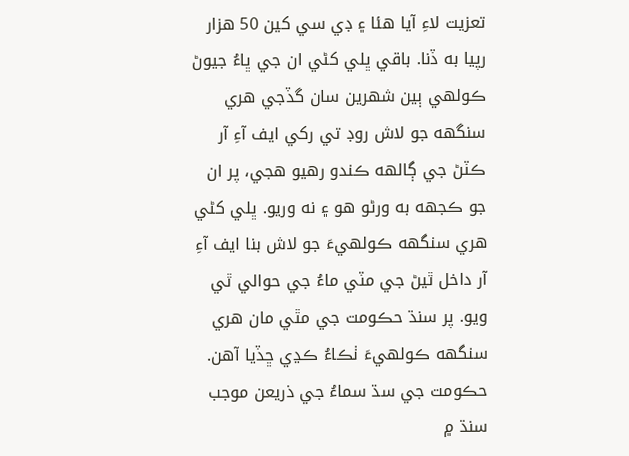تعزيت لاءِ آيا هئا ۽ ڊي سي کين 50 هزار رپيا به ڏنا. باقي ڀلي کڻي ان جي ڀاءُ جيوڻ ڪولهي ٻين شهرين سان گڏجي هري سنگهه جو لاش روڊ تي رکي ايف آءِ آر ڪٽڻ جي ڳالهه ڪندو رهيو هجي، پر ان جو ڪجهه به ورڻو هو ۽ نه وريو. ڀلي کڻي هري سنگهه ڪولهيءَ جو لاش بنا ايف آءِ آر داخل ٿيڻ جي مٽي ماءُ جي حوالي ٿي ويو. پر سنڌ حڪومت جي مٿي مان هري سنگهه ڪولهيءَ ٺڪاءُ ڪڍي ڇڏيا آهن.
حڪومت جي سڌ سماءُ جي ذريعن موجب سنڌ ۾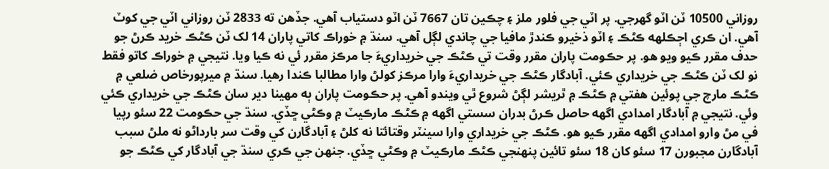روزاني 10500 ٽن اٽو گهرجي. پر اٽي جي فلور ملز ۽ چڪين تان 7667 ٽن اٽو دستياب آهي. جڏهن ته 2833 ٽن روزاني اٽي جي کوٽ آهي. ان ڪري اڄڪلهه ڪڻڪ ۽ اٽو ذخيرو ڪندڙ مافيا جي چاندي لڳل آهي. سنڌ ۾ خوراڪ کاتي پاران 14 لک ٽن ڪڻڪ خريد ڪرڻ جو حدف مقرر ڪيو ويو هو. پر حڪومت پاران مقرر وقت تي ڪڻڪ جي خريداريءَ جا مرڪز مقرر ئي نه ڪيا ويا. نتيجي ۾ خوراڪ کاتو فقط نو لک ٽن ڪڻڪ جي خريداري ڪئي. آبادگار ڪڻڪ جي خريداريءَ وارا مرڪز کولڻ وارا مطالبا ڪندا رهيا. سنڌ ۾ ميرپورخاص ضلعي ۾ ڪڻڪ مارچ جي پوئين هفتي ۾ ڪڻڪ ۾ ٿريشر لڳڻ شروع ٿي ويندو آهي. پر حڪومت پاران ٻه مهينا دير سان ڪڻڪ جي خريداري ڪئي وئي. نتيجي ۾ آبادگار امدادي اگهه حاصل ڪرڻ بدران سستي اگهه ۾ ڪڻڪ مارڪيٽ ۾ وڪڻي ڇڏي. سنڌ جي حڪومت 22 سئو رپيا في مڻ وارو امدادي اگهه مقرر ڪيو هو. ڪڻڪ جي خريداري وارا سينٽر وقتائتا نه کلڻ ۽ آبادگارن کي وقت سر بارداڻو نه ملڻ سبب آبادگارن مجبورن 17 سئو کان 18 سئو تائين پنهنجي ڪڻڪ مارڪيٽ ۾ وڪڻي ڇڏي. جنهن جي ڪري سنڌ جي آبادگار کي ڪڻڪ جو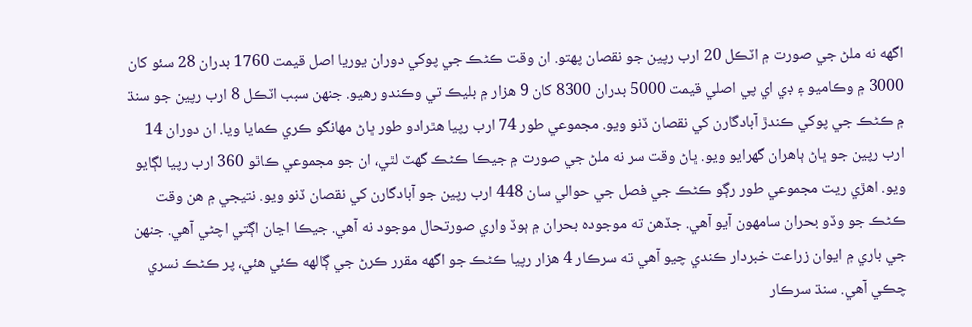اگهه نه ملڻ جي صورت ۾ اٽڪل 20 ارب رپين جو نقصان پهتو. ان وقت ڪڻڪ جي پوکي دوران يوريا اصل قيمت 1760 بدران 28 سئو کان 3000 ۾ وڪاميو ۽ ڊي اي پي اصلي قيمت 5000 بدران 8300 کان 9 هزار ۾ بليڪ تي وڪندو رهيو. جنهن سبب اٽڪل 8 ارب رپين جو سنڌ ۾ ڪڻڪ جي پوکي ڪندڙ آبادگارن کي نقصان ڏنو ويو. مجموعي طور 74 ارب رپيا هٿرادو طور ڀاڻ مهانگو ڪري ڪمايا ويا. ان دوران 14 ارب رپين جو ڀاڻ ٻاهران گهرايو ويو. ڀاڻ وقت سر نه ملڻ جي صورت ۾ جيڪا ڪڻڪ گهٽ لٿي، ان جو مجموعي ڪاٿو 360 ارب رپيا لڳايو ويو. اهڙي ريت مجموعي طور رڳو ڪڻڪ جي فصل جي حوالي سان 448 ارب رپين جو آبادگارن کي نقصان ڏنو ويو. نتيجي ۾ هن وقت ڪڻڪ جو وڏو بحران سامهون آيو آهي. جڏهن ته موجوده بحران ۾ ٻوڏ واري صورتحال موجود نه آهي. جيڪا اڃان اڳتي اچڻي آهي. جنهن جي باري ۾ ايوان زراعت خبردار ڪندي چيو آهي ته سرڪار 4 هزار رپيا ڪڻڪ جو اگهه مقرر ڪرڻ جي ڳالهه ڪئي هئي، پر ڪڻڪ نسري چڪي آهي. سنڌ سرڪار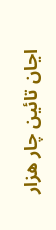اڃان تائين چار هزار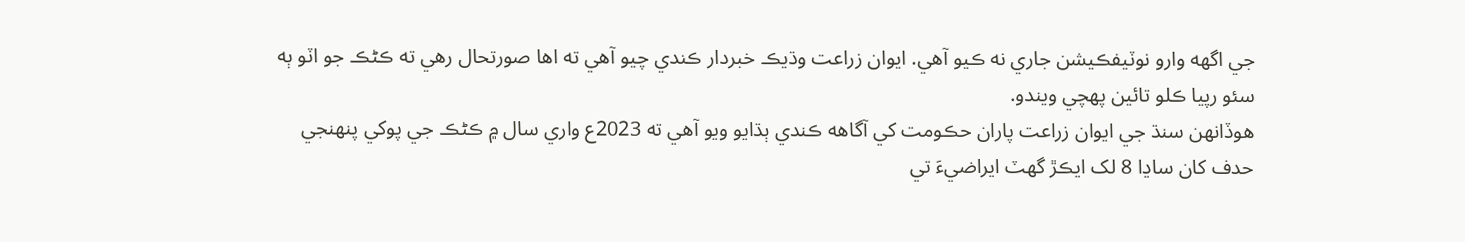جي اگهه وارو نوٽيفڪيشن جاري نه ڪيو آهي. ايوان زراعت وڌيڪ خبردار ڪندي چيو آهي ته اها صورتحال رهي ته ڪڻڪ جو اٽو ٻه سئو رپيا ڪلو تائين پهچي ويندو.
هوڏانهن سنڌ جي ايوان زراعت پاران حڪومت کي آگاهه ڪندي ٻڌايو ويو آهي ته 2023ع واري سال ۾ ڪڻڪ جي پوکي پنهنجي حدف کان ساڍا 8 لک ايڪڙ گهٽ ايراضيءَ تي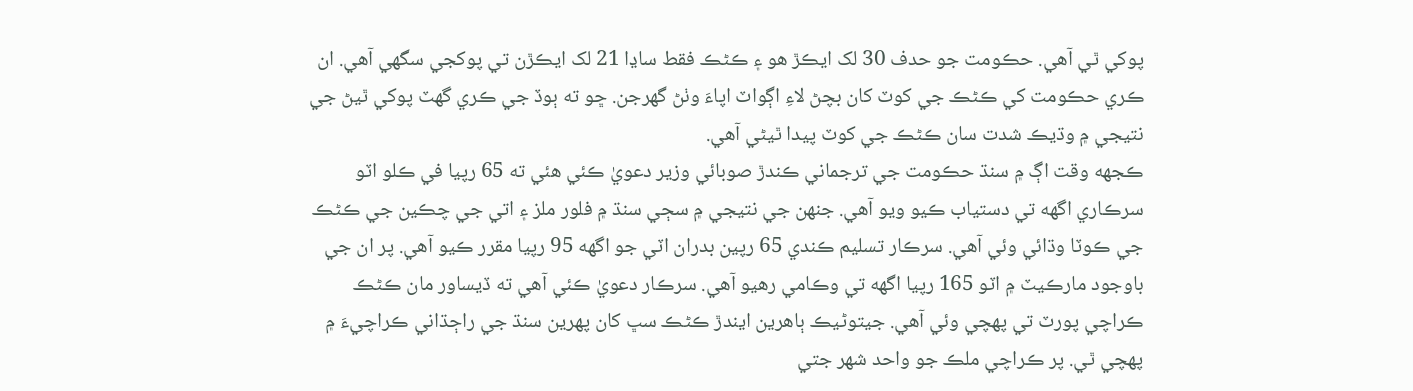پوکي ٿي آهي. حڪومت جو حدف 30 لک ايڪڙ هو ۽ ڪڻڪ فقط ساڍا 21 لک ايڪڙن تي پوکجي سگهي آهي. ان ڪري حڪومت کي ڪڻڪ جي کوٽ کان بچڻ لاءِ اڳواٽ اپاءَ وٺڻ گهرجن. ڇو ته ٻوڏ جي ڪري گهٽ پوکي ٿيڻ جي نتيجي ۾ وڌيڪ شدت سان ڪڻڪ جي کوٽ پيدا ٿيڻي آهي.
ڪجهه وقت اڳ ۾ سنڌ حڪومت جي ترجماني ڪندڙ صوبائي وزير دعويٰ ڪئي هئي ته 65 رپيا في ڪلو اٽو سرڪاري اگهه تي دستياب ڪيو ويو آهي. جنهن جي نتيجي ۾ سڄي سنڌ ۾ فلور ملز ۽ اتي جي چڪين جي ڪڻڪ جي ڪوٽا وڌائي وئي آهي. سرڪار تسليم ڪندي 65 رپين بدران اٽي جو اگهه 95 رپيا مقرر ڪيو آهي. پر ان جي باوجود مارڪيٽ ۾ اٽو 165 رپيا اگهه تي وڪامي رهيو آهي. سرڪار دعويٰ ڪئي آهي ته ڏيساور مان ڪڻڪ ڪراچي پورٽ تي پهچي وئي آهي. جيتوڻيڪ ٻاهرين ايندڙ ڪڻڪ سڀ کان پهرين سنڌ جي راڄڌاني ڪراچيءَ ۾ پهچي ٿي. پر ڪراچي ملڪ جو واحد شهر جتي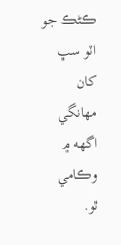ڪڻڪ جو اٽو سڀ کان مهانگي اگهه ۾ وڪامي ٿو.